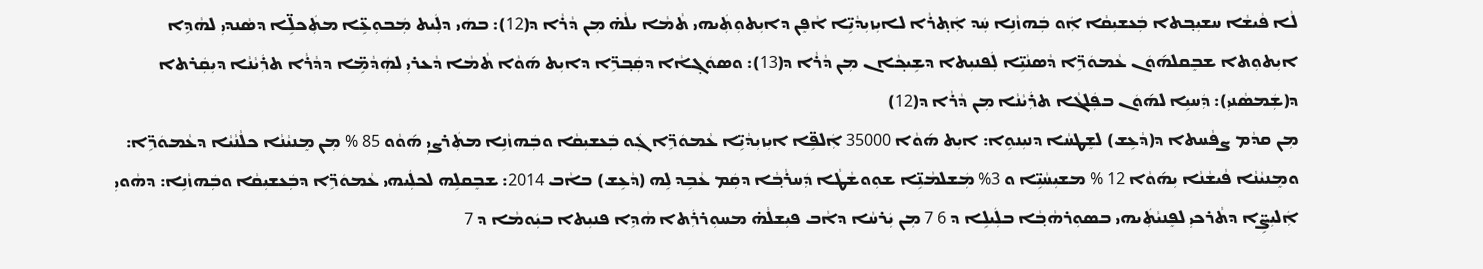ܠܵܐ ܦܵܝܫܵܐ ܚܫܝܼܒ݂ܬܐ ܒܲܥܫܝܼܩܵܐ ܐܲܘ ܒܲܗܙܵܢܹܐ ܚܲܕ ܐܲܬ݂ܪܵܐ ܠܐܝܼܙܝܼܕܵܝܹ̈ܐ ܐܵܦܸܢ ܕܐܝܼܬܘܼܬܲܝܗܝ ܬܵܡܵܐ ܝܠܵܗ̇ ܡܼܢ ܕܵܪܵܐ ܕ(12): ܒܗܿܝ ܕܠܲܝܬ ܡܲܒܘܼܥܹ̈ܐ ܡܬܲܟܠܹ̈ܐ ܕܣܵܢܕܝܼ ܠܗܵܕܹܐ ܐܝܼܬܘܼܬܐ ܫܒܸܩܠܗ݇ܘܿܢ ܥܵܡܘܿܖܹ̈ܐ ܕܵܣܢܵܝܹ̈ܐ ܠܲܦܢܝܼܬܐ ܕܫܹܝܟ݂ܵܐܢ ܡܼܢ ܕܵܪܵܐ ܕ(13): ܘܣܘܿܓ݂ܐܵܐ ܕܩܲܒ݂ܖܹ̈ܐ ܕܐܝܼܬ ܗ݇ܘܵܐ ܬܵܡܵܐ ܕܵܥܪܝܼ ܠܗܲܕܵܡܹ̈ܐ ܕܕܵܪܵܐ ܬܪܲܝܵܢܵܐ ܕܝܼܩܲܪܬܐ ܕ(ܫܲܡܣܵܢܝܼ): ܕܲܚܝܹܐ ܠܗ݇ܘܿܢ ܒܦܲܠܓܵܐ ܬܪܲܝܵܢܵܐ ܡܼܢ ܕܵܪܵܐ ܕ(12)
ܡܼܢ ܩܕܵܡ ܨܦܵܚܬܐ ܕ(ܕܵܥܹܫ) ܠܫܸܛܚܵܐ ܕܢܝܼܢܘܹܐ: ܐܝܼܬ ܗ݇ܘܵܐ 35000 ܐܲܠܦܹ̈ܐ ܐܝܼܙܝܼܕܵܝܹ̈ܐ ܥܵܡܘܿܖܹ̈ܐ ܓܲܘ ܒܲܥܫܝܼܩܵܐ ܘܒܲܗܙܵܢܹܐ ܡܬܲܪܨܝܼ ܗ݇ܘܵܘ 85 % ܡܼܢ ܡܸܢܝܵܢܵܐ ܟܠܵܢܵܝܵܐ ܕܥܵܡܘܿܖܹ̈ܐ: ܘܡܸܢܝܵܢܵܐ ܦܵܝܫܵܢܵܐ ܝܼܗ݇ܘܵܐ 12 % ܡܫܝܼܚܵܝܹ̈ܐ ܘ 3% ܡܲܫܠܡܵܢܹ̈ܐ ܫܘܼܘܫܵܛܵܐ ܕܲܚܪܵܒ݂ܵܐ ܕܩܲܡ ܥܵܒܹܕ ܠܹܗ (ܕܵܥܹܫ) ܒܐܵܒ 2014: ܫܒܸܩܠܹܗ ܠܟܠܲܝܗܝ ܥܵܡܘܿܖܹ̈ܐ ܕܒܲܥܫܝܼܩܵܐ ܘܒܲܗܙܵܢܹܐ: ܕܗܵܘܝܼ ܐܲܠܝܼܨܹ̈ܐ ܕܬܵܪܟܝܼ ܠܦܸܢܝܵܬܲܝܗܝ ܒܣܘܼܪܗܵܒ݂ܵܐ ܒܠܲܝܠܹܐ ܕ 6 7 ܡܼܢ ܝܲܪܚܵܐ ܕܐܵܒ ܦܝܼܫܠܵܗ̇ ܡܚܘܼܪܪܲܬܐ ܗܵܕܹܐ ܦܢܝܼܬܐ ܒܝܲܘܡܵܐ ܕ 7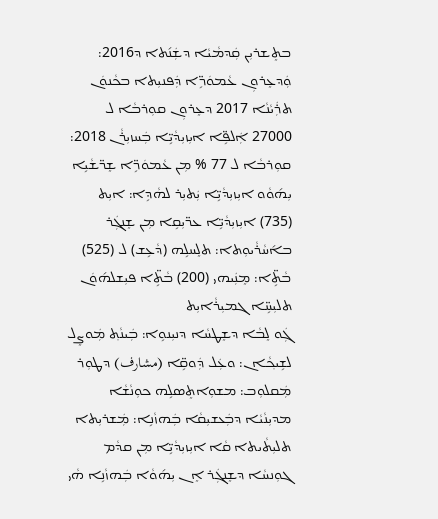ܒܬܸܫܪܝܼܢ ܩܲܕܡܵܝܵܐ ܕܫܲܢ݇ܬܐ ܕ2016: ܘܲܕܥܸܪܘܼܢ ܥܵܡܘܿܖܹ̈ܐ ܕܲܦܢܝܼܬܐ ܒܟܵܢܘܿܢ ܬܪܲܝܵܢܵܐ 2017 ܕܥܸܪܘܼܢ ܩܘܼܪܒܵܐ ܠ 27000 ܐܲܠܦܹ̈ܐ ܐܝܼܙܝܼܕܵܝܹ̈ܐ ܒܲܚܙܝܼܪܵܢ 2018: ܩܘܼܪܒܵܐ ܠ 77 % ܡܼܢ ܥܵܡܘܿܖܹ̈ܐ ܫܸܖ̈ܫܵܝܹܐ ܝܼܗ݇ܘܵܘ ܐܝܼܙܝܼܕܵܝܹ̈ܐ ܝܲܬܝܼܪ ܠܗܵܕܹܐ: ܐܝܼܬ (735) ܐܝܼܙܝܼܕܵܝܹ̈ܐ ܥܖ̈ܝܼܩܹܐ ܡܼܢ ܫܸܢܓܲܪ ܒܐ݇ܚܵܪܵܝܘܼܬܐ: ܬܠܸܚܠܹܗ (ܕܵܥܹܫ) ܠ (525) ܒܵܬܹ̈ܐ: ܡܸܢܲܝܗܝ (200) ܒܵܬܹ̈ܐ ܦܝܼܫܠܗ݇ܘܿܢ ܬܠܝܼܚܹ̈ܐ ܓܡܝܼܪܵܐܝܼܬ
ܓܲܘ ܠܸܒܵܐ ܕܫܸܛܚܵܐ ܕܢܝܼܢܘܹܐ: ܒܲܝܢܵܬ݂ ܡܲܘܨܸܠ ܠܫܹܝܟ݂ܵܐܢ: ܘܥܲܠ ܕܲܘܩܹ̈ܐ (مشارف) ܕܛܘܼܪ ܡܲܩܠܘܼܒ: ܡܫܘܼܐܬܸܣܠܹܗ ܟܘܼܢܵܫܵܐ ܡܕܝܼܢܵܝܵܐ ܕܒܲܥܫܝܼܩܵܐ ܒܲܗܙܵܢܹܐ: ܡܲܫܪܝܼܬܐ ܬܠܝܼܬܵܝܬܐ ܩܵܐ ܐܝܼܙܝܼܕܵܝܹ̈ܐ ܡܼܢ ܩܕܵܡ ܓܘܼܢܚܵܐ ܕܫܸܢܓܲܪ ܐܸܢ ܝܼܗ݇ܘܵܐ ܒܲܗܙܵܢܹܐ ܗܵܝ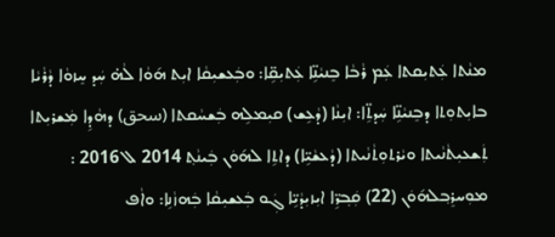ܡܢܵܬܐ ܥܲܬܝܼܩܬܐ ܥܲܡ ܪܵܒܵܐ ܒܸܢܝܵܢܹ̈ܐ ܥܲܬܝܼܩܹ̈ܐ: ܘܒܲܥܫܝܼܩܵܐ ܐܝܼܬ ܗ݇ܘܵܐ ܠܵܗ̇ ܚܲܕ ܚܸܙܘܵܐ ܕܵܪܵܝܵܐ ܒܐܝܼܬܘܼܬܐ ܕܒܸܢܝܵܢܹ̈ܐ ܚܲܕܬܹ̈ܐ: ܐܝܼܢܵܐ (ܕܵܥܹܫ) ܩܝܼܡܠܹܗ ܒܲܫܚܵܩܬܐ (سحق) ܕܗܵܕܹܐ ܡܲܫܪܝܼܬܐ ܬܲܫܥܝܼܬܵܢܵܝܬܐ ܘܝܵܪܬܘܼܬܵܢܵܝܬܐ (ܕܵܥܫܵܝܹ̈ܐ) ܕܐܬܹܐ ܠܗ݇ܘܿܢ ܒܲܝܢܵܬ݂ 2014 ܠ 2016 : ܡܘܼܚܪܸܒ݂ܠܗ݇ܘܿܢ (22) ܩܲܒ݂ܖܹ̈ܐ ܐܝܼܙܝܼܕܵܝܹ̈ܐ ܓܲܘ ܒܲܥܫܝܼܩܵܐ ܒܲܗܙܵܢܹܐ: ܘܐܵܦ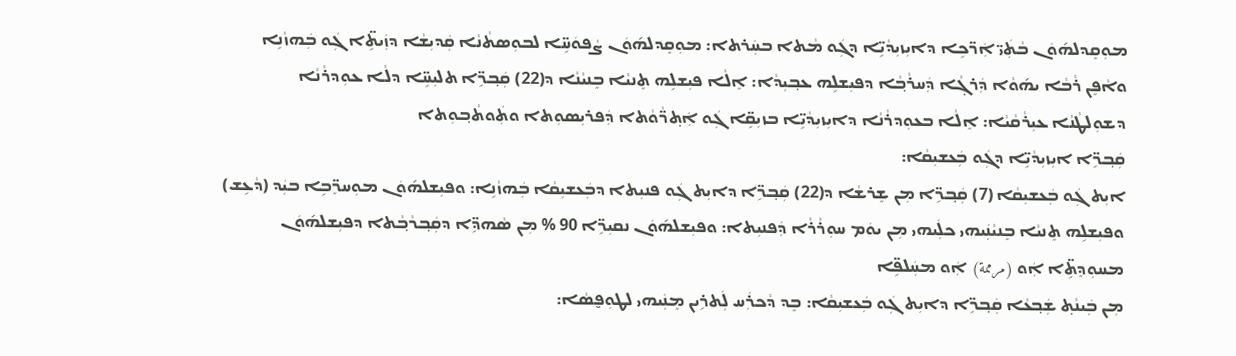ܡܘܼܩܸܕܠܗ݇ܘܿܢ ܒܵܬܲܝ̈ ܐܲܖ̈ܟܹܐ ܕܐܝܼܙܝܼܕܵܝܹ̈ܐ ܕܓܲܘ ܡܵܬܐ ܒܚܲܪܬܐ: ܡܘܼܩܸܕܠܗ݇ܘܿܢ ܨܵܦܘܿܚܹ̈ܐ ܠܒܘܼܣܬܵܢܵܐ ܩܲܕܝܼܫܵܐ ܕܙܲܝܬܹ̈ܐ ܓܲܘ ܒܲܗܙܵܢܹܐ ܘܐܵܦܸܢ ܪܵܒܵܐ ܝܗ݇ܘܵܐ ܕܲܪܓ݂ܵܐ ܕܲܚܪܵܒ݂ܵܐ ܕܦܝܼܫܠܹܗ ܥܒ݂ܝܼܕܵܐ: ܐܸܠܵܐ ܦܝܼܫܠܹܗ ܬܸܢܝܵܐ ܒܸܢܝܵܢܵܐ ܕ(22) ܩܲܒ݂ܖܹ̈ܐ ܬܠܝܼܚܹ̈ܐ ܕܠܵܐ ܥܘܼܕܪܵܢܵܐ ܕܫܘܼܠܛܵܢܵܐ ܥܝܼܪܵܩܵܝܵܐ: ܐܸܠܵܐ ܒܥܘܼܕܪܵܢܵܐ ܕܐܝܼܙܝܼܕܵܝܹ̈ܐ ܒܙܝܼܩܹ̈ܐ ܓܲܘ ܐܲܬ݂ܖ̈ܵܘܵܬܐ ܕܲܦܪܝܼܣܘܼܬܐ ܘܬܲܘܬܵܒ݂ܘܼܬܐ
ܩܲܒ݂ܖܹ̈ܐ ܐܝܼܙܝܼܕܵܝܹ̈ܐ ܕܓܲܘ ܒܲܥܫܝܼܩܵܐ:
ܐܝܼܬ ܓܲܘ ܒܲܥܫܝܼܩܵܐ (7) ܩܲܒ݂ܖܹ̈ܐ ܡܼܢ ܫܸܪܫܵܐ ܕ(22) ܩܲܒ݂ܖܹ̈ܐ ܕܐܝܼܬ ܓܲܘ ܦܢܝܼܬܐ ܕܒܲܥܫܝܼܩܵܐ ܒܲܗܙܵܢܹܐ: ܘܦܝܼܫܠܗ݇ܘܿܢ ܡܘܼܚܖܸ̈ܒܹܐ ܒܝܲܕ (ܕܵܥܹܫ) ܘܦܝܼܫܠܹܗ ܬܸܢܝܵܐ ܒܸܢܝܵܢܲܝܗܝ ܟܠܲܝܗܝ ܡܼܢ ܝܘܿܡ ܚܘܼܪܵܪܵܐ ܕܲܦܢܝܼܬܐ: ܘܦܝܼܫܠܗ݇ܘܿܢ ܢܩܝܼܖܹ̈ܐ 90 % ܡܼܢ ܣܵܗܕܹ̈ܐ ܕܩܲܒ݂ܖܵܒ݂ܵܬܐ ܕܦܝܼܫܠܗ݇ܘܿܢ ܡܚܘܼܕܸܬܹ̈ܐ ܐܲܘ (مرممة) ܐܲܘ ܡܚܲܠܦܹ̈ܐ
ܡܼܢ ܒܲܝܢܵܬ݂ ܫܲܒ݂ܥܵܐ ܩܲܒ݂ܖܹ̈ܐ ܕܐܝܼܬ ܓܲܘ ܒܲܥܫܝܼܩܵܐ: ܒܸܕ ܕܵܟܪܲܚ ܠܲܬܪܹܝܢ ܡܸܢܲܝܗܝ ܠܛܘܼܦ̮ܣܵܐ: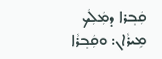ܩܲܒ݂ܪܐ ܕܡܲܠܲܟ ܡܹܝܪܵܐܢ: ܘܩܲܒ݂ܪܵܐ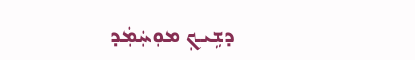ܕܫܹܝܟ݂ ܡܘܼܚܲܡܲܕ